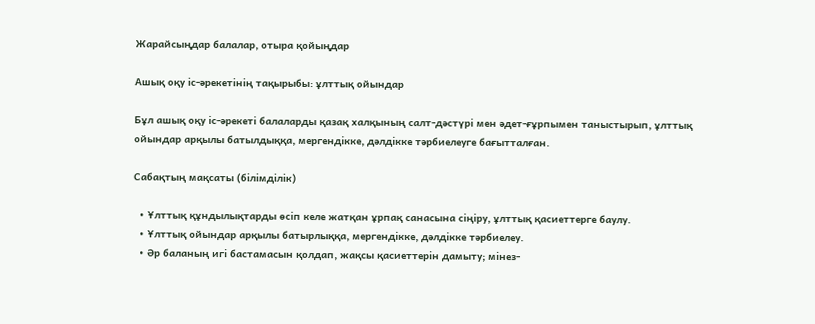Жарайсыңдар балалар, отыра қойыңдар

Ашық оқу іс-әрекетінің тақырыбы: ұлттық ойындар

Бұл ашық оқу іс-әрекеті балаларды қазақ халқының салт-дәстүрі мен әдет-ғұрпымен таныстырып, ұлттық ойындар арқылы батылдыққа, мергендікке, дәлдікке тәрбиелеуге бағытталған.

Сабақтың мақсаты (білімділік)

  • Ұлттық құндылықтарды өсіп келе жатқан ұрпақ санасына сіңіру, ұлттық қасиеттерге баулу.
  • Ұлттық ойындар арқылы батырлыққа, мергендікке, дәлдікке тәрбиелеу.
  • Әр баланың игі бастамасын қолдап, жақсы қасиеттерін дамыту; мінез-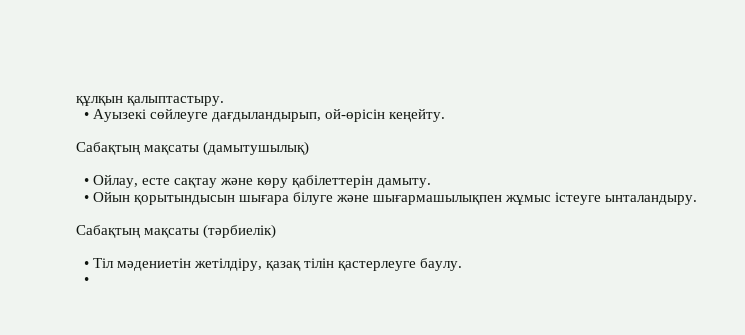құлқын қалыптастыру.
  • Ауызекі сөйлеуге дағдыландырып, ой-өрісін кеңейту.

Сабақтың мақсаты (дамытушылық)

  • Ойлау, есте сақтау және көру қабілеттерін дамыту.
  • Ойын қорытындысын шығара білуге және шығармашылықпен жұмыс істеуге ынталандыру.

Сабақтың мақсаты (тәрбиелік)

  • Тіл мәдениетін жетілдіру, қазақ тілін қастерлеуге баулу.
  •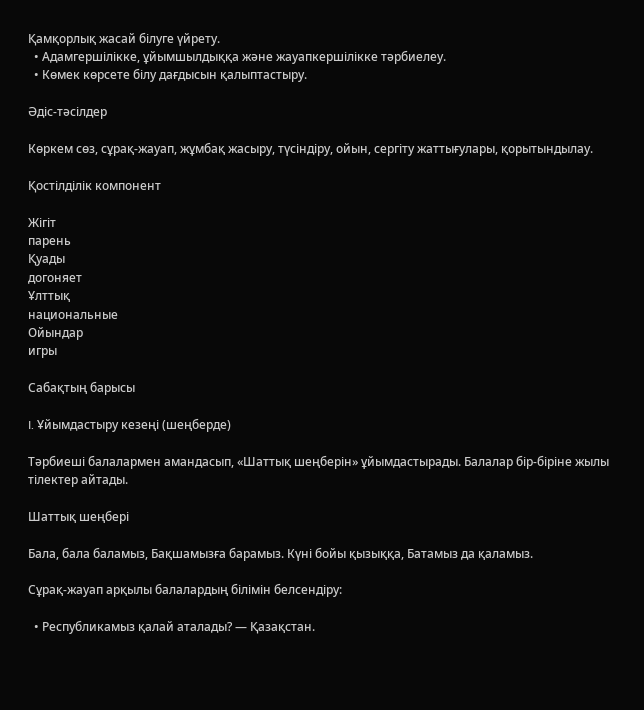Қамқорлық жасай білуге үйрету.
  • Адамгершілікке, ұйымшылдыққа және жауапкершілікке тәрбиелеу.
  • Көмек көрсете білу дағдысын қалыптастыру.

Әдіс-тәсілдер

Көркем сөз, сұрақ-жауап, жұмбақ жасыру, түсіндіру, ойын, сергіту жаттығулары, қорытындылау.

Қостілділік компонент

Жігіт
парень
Қуады
догоняет
Ұлттық
национальные
Ойындар
игры

Сабақтың барысы

I. Ұйымдастыру кезеңі (шеңберде)

Тәрбиеші балалармен амандасып, «Шаттық шеңберін» ұйымдастырады. Балалар бір-біріне жылы тілектер айтады.

Шаттық шеңбері

Бала, бала баламыз, Бақшамызға барамыз. Күні бойы қызыққа, Батамыз да қаламыз.

Сұрақ-жауап арқылы балалардың білімін белсендіру:

  • Республикамыз қалай аталады? — Қазақстан.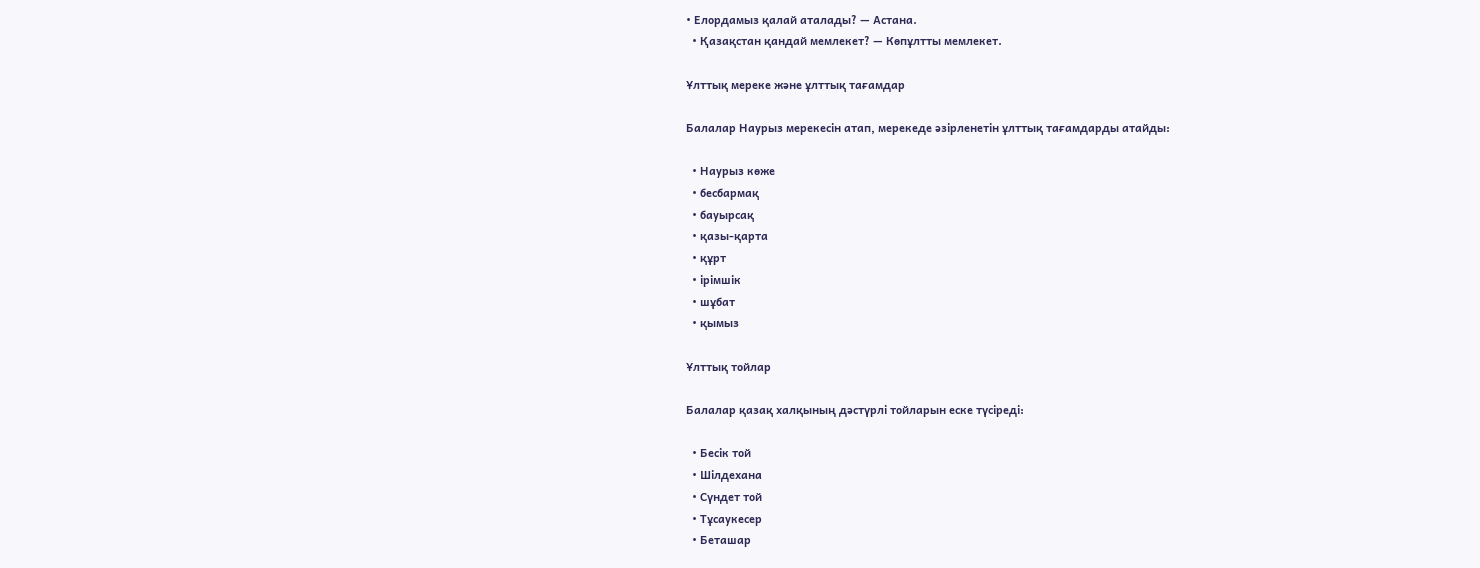• Елордамыз қалай аталады? — Астана.
  • Қазақстан қандай мемлекет? — Көпұлтты мемлекет.

Ұлттық мереке және ұлттық тағамдар

Балалар Наурыз мерекесін атап, мерекеде әзірленетін ұлттық тағамдарды атайды:

  • Наурыз көже
  • бесбармақ
  • бауырсақ
  • қазы-қарта
  • құрт
  • ірімшік
  • шұбат
  • қымыз

Ұлттық тойлар

Балалар қазақ халқының дәстүрлі тойларын еске түсіреді:

  • Бесік той
  • Шілдехана
  • Сүндет той
  • Тұсаукесер
  • Беташар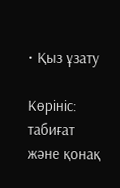• Қыз ұзату

Көрініс: табиғат және қонақ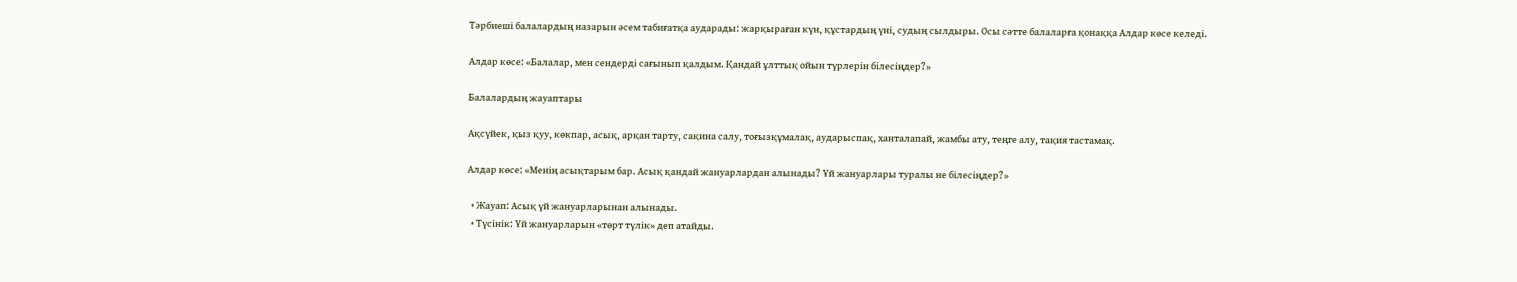Тәрбиеші балалардың назарын әсем табиғатқа аударады: жарқыраған күн, құстардың үні, судың сылдыры. Осы сәтте балаларға қонаққа Алдар көсе келеді.

Алдар көсе: «Балалар, мен сендерді сағынып қалдым. Қандай ұлттық ойын түрлерін білесіңдер?»

Балалардың жауаптары

Ақсүйек, қыз қуу, көкпар, асық, арқан тарту, сақина салу, тоғызқұмалақ, аударыспақ, ханталапай, жамбы ату, теңге алу, тақия тастамақ.

Алдар көсе: «Менің асықтарым бар. Асық қандай жануарлардан алынады? Үй жануарлары туралы не білесіңдер?»

  • Жауап: Асық үй жануарларынан алынады.
  • Түсінік: Үй жануарларын «төрт түлік» деп атайды.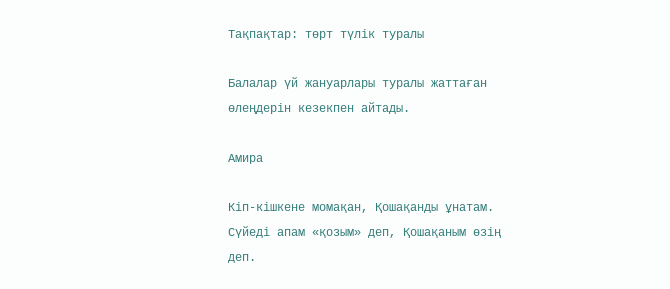Тақпақтар: төрт түлік туралы

Балалар үй жануарлары туралы жаттаған өлеңдерін кезекпен айтады.

Амира

Кіп-кішкене момақан, Қошақанды ұнатам. Сүйеді апам «қозым» деп, Қошақаным өзің деп.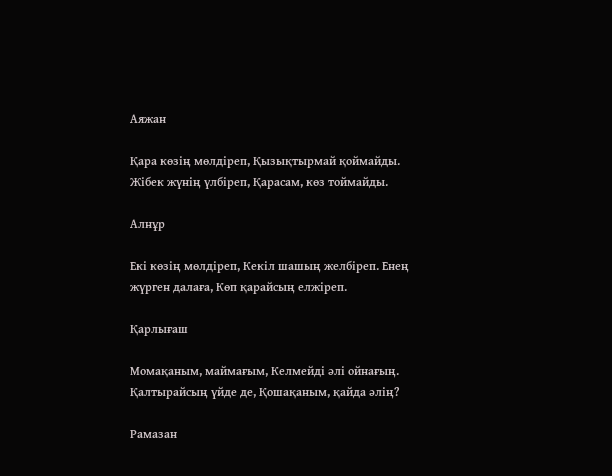Аяжан

Қара көзің мөлдіреп, Қызықтырмай қоймайды. Жібек жүнің үлбіреп, Қарасам, көз тоймайды.

Алнұр

Екі көзің мөлдіреп, Кекіл шашың желбіреп. Енең жүрген далаға, Көп қарайсың елжіреп.

Қарлығаш

Момақаным, маймағым, Келмейді әлі ойнағың. Қалтырайсың үйде де, Қошақаным, қайда әлің?

Рамазан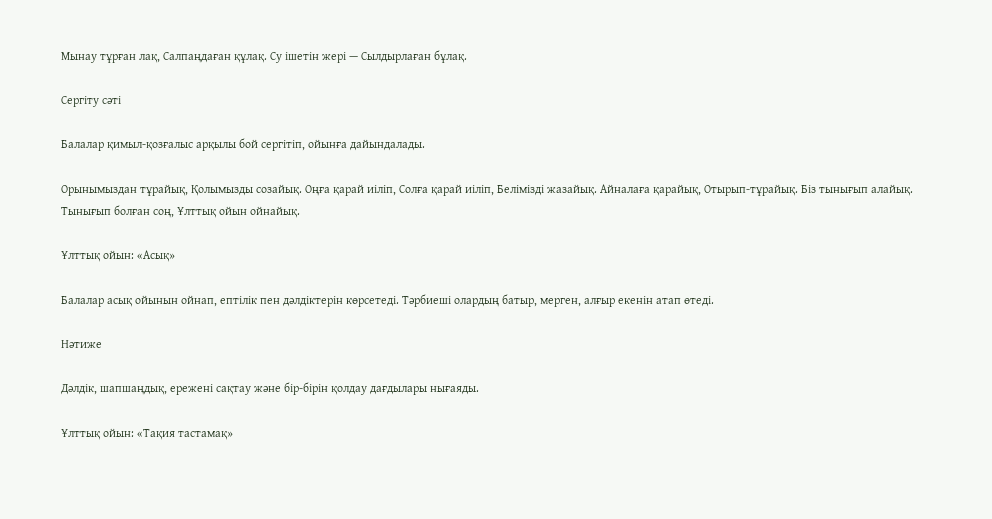Мынау тұрған лақ, Салпаңдаған құлақ. Су ішетін жері — Сылдырлаған бұлақ.

Сергіту сәті

Балалар қимыл-қозғалыс арқылы бой сергітіп, ойынға дайындалады.

Орынымыздан тұрайық, Қолымызды созайық. Оңға қарай иіліп, Солға қарай иіліп, Белімізді жазайық. Айналаға қарайық, Отырып-тұрайық. Біз тынығып алайық. Тынығып болған соң, Ұлттық ойын ойнайық.

Ұлттық ойын: «Асық»

Балалар асық ойынын ойнап, ептілік пен дәлдіктерін көрсетеді. Тәрбиеші олардың батыр, мерген, алғыр екенін атап өтеді.

Нәтиже

Дәлдік, шапшаңдық, ережені сақтау және бір-бірін қолдау дағдылары нығаяды.

Ұлттық ойын: «Тақия тастамақ»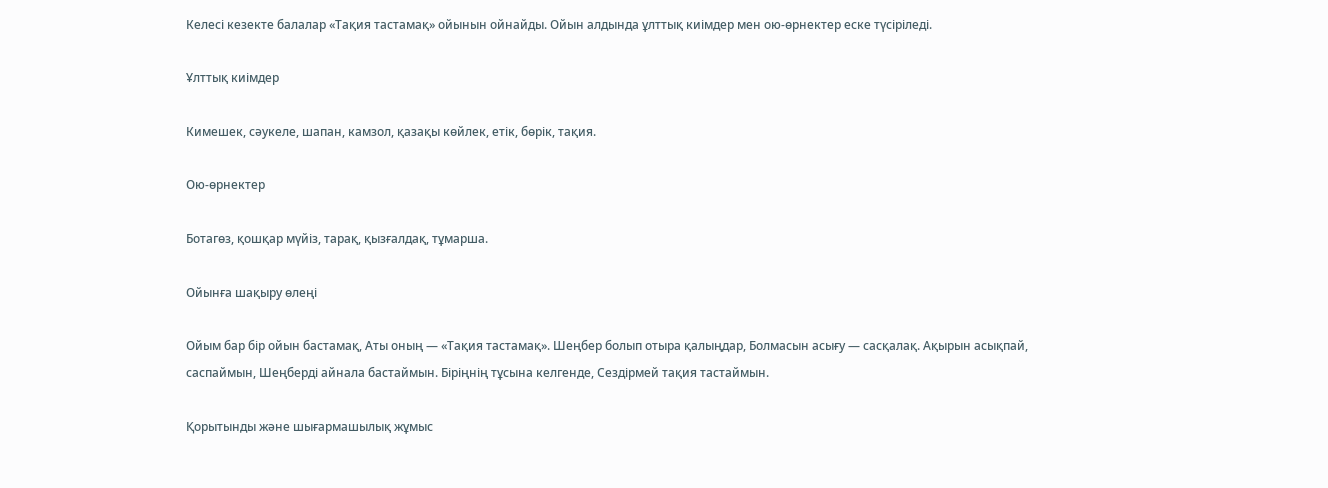Келесі кезекте балалар «Тақия тастамақ» ойынын ойнайды. Ойын алдында ұлттық киімдер мен ою-өрнектер еске түсіріледі.

Ұлттық киімдер

Кимешек, сәукеле, шапан, камзол, қазақы көйлек, етік, бөрік, тақия.

Ою-өрнектер

Ботагөз, қошқар мүйіз, тарақ, қызғалдақ, тұмарша.

Ойынға шақыру өлеңі

Ойым бар бір ойын бастамақ, Аты оның — «Тақия тастамақ». Шеңбер болып отыра қалыңдар, Болмасын асығу — сасқалақ. Ақырын асықпай, саспаймын, Шеңберді айнала бастаймын. Біріңнің тұсына келгенде, Сездірмей тақия тастаймын.

Қорытынды және шығармашылық жұмыс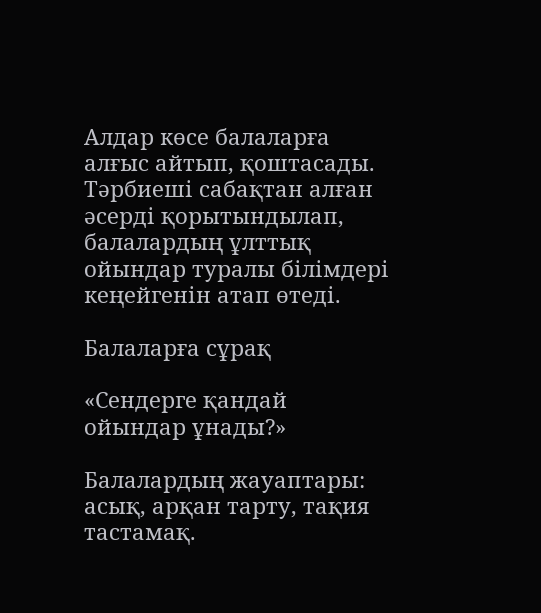Алдар көсе балаларға алғыс айтып, қоштасады. Тәрбиеші сабақтан алған әсерді қорытындылап, балалардың ұлттық ойындар туралы білімдері кеңейгенін атап өтеді.

Балаларға сұрақ

«Сендерге қандай ойындар ұнады?»

Балалардың жауаптары: асық, арқан тарту, тақия тастамақ.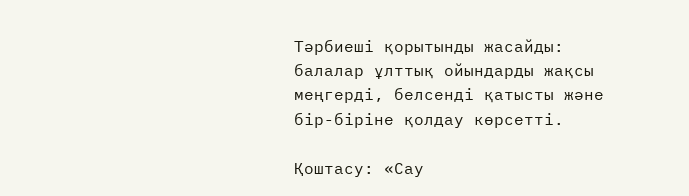Тәрбиеші қорытынды жасайды: балалар ұлттық ойындарды жақсы меңгерді, белсенді қатысты және бір-біріне қолдау көрсетті.

Қоштасу: «Сау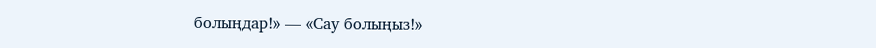болыңдар!» — «Сау болыңыз!»